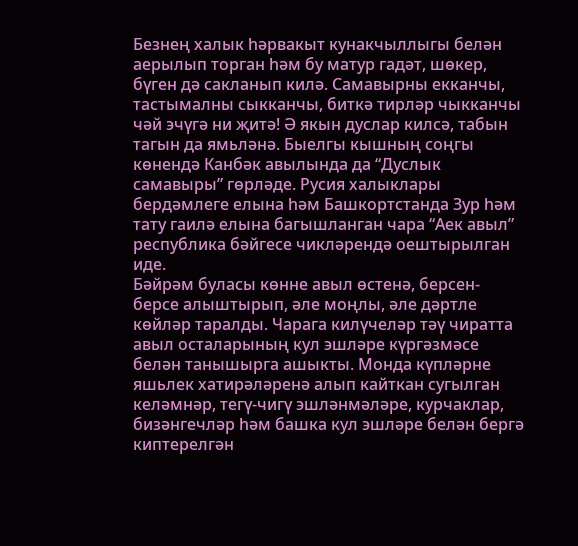Безнең халык һәрвакыт кунакчыллыгы белән аерылып торган һәм бу матур гадәт, шөкер, бүген дә сакланып килә. Самавырны екканчы, тастымалны сыкканчы, биткә тирләр чыкканчы чәй эчүгә ни җитә! Ә якын дуслар килсә, табын тагын да ямьләнә. Быелгы кышның соңгы көнендә Канбәк авылында да “Дуслык самавыры” гөрләде. Русия халыклары бердәмлеге елына һәм Башкортстанда Зур һәм тату гаилә елына багышланган чара “Аек авыл” республика бәйгесе чикләрендә оештырылган иде.
Бәйрәм буласы көнне авыл өстенә, берсен-берсе алыштырып, әле моңлы, әле дәртле көйләр таралды. Чарага килүчеләр тәү чиратта авыл осталарының кул эшләре күргәзмәсе белән танышырга ашыкты. Монда күпләрне яшьлек хатирәләренә алып кайткан сугылган келәмнәр, тегү-чигү эшләнмәләре, курчаклар, бизәнгечләр һәм башка кул эшләре белән бергә киптерелгән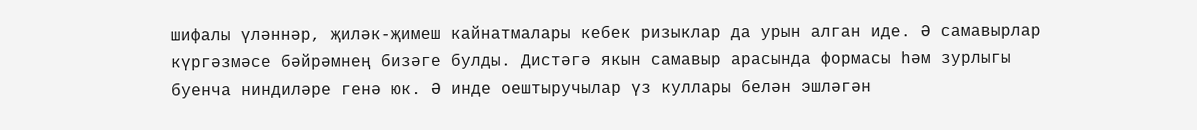шифалы үләннәр, җиләк-җимеш кайнатмалары кебек ризыклар да урын алган иде. Ә самавырлар күргәзмәсе бәйрәмнең бизәге булды. Дистәгә якын самавыр арасында формасы һәм зурлыгы буенча ниндиләре генә юк. Ә инде оештыручылар үз куллары белән эшләгән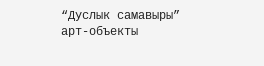“Дуслык самавыры” арт-объекты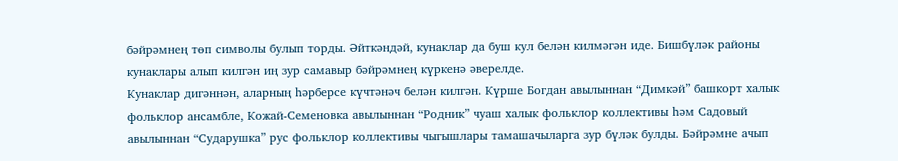бәйрәмнең төп символы булып торды. Әйткәндәй, кунаклар да буш кул белән килмәгән иде. Бишбүләк районы кунаклары алып килгән иң зур самавыр бәйрәмнең күркенә әверелде.
Кунаклар дигәннән, аларның һәрберсе күчтәнәч белән килгән. Күрше Богдан авылыннан “Димкәй” башкорт халык фольклор ансамбле, Кожай-Семеновка авылыннан “Родник” чуаш халык фольклор коллективы һәм Садовый авылыннан “Сударушка” рус фольклор коллективы чыгышлары тамашачыларга зур бүләк булды. Бәйрәмне ачып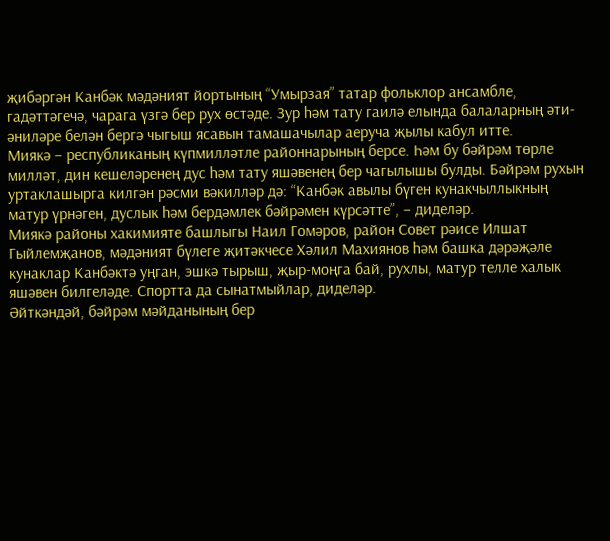җибәргән Канбәк мәдәният йортының “Умырзая” татар фольклор ансамбле, гадәттәгечә, чарага үзгә бер рух өстәде. Зур һәм тату гаилә елында балаларның әти-әниләре белән бергә чыгыш ясавын тамашачылар аеруча җылы кабул итте.
Миякә – республиканың күпмилләтле районнарының берсе. Һәм бу бәйрәм төрле милләт, дин кешеләренең дус һәм тату яшәвенең бер чагылышы булды. Бәйрәм рухын уртаклашырга килгән рәсми вәкилләр дә: “Канбәк авылы бүген кунакчыллыкның матур үрнәген, дуслык һәм бердәмлек бәйрәмен күрсәтте”, – диделәр.
Миякә районы хакимияте башлыгы Наил Гомәров, район Совет рәисе Илшат Гыйлемҗанов, мәдәният бүлеге җитәкчесе Хәлил Махиянов һәм башка дәрәҗәле кунаклар Канбәктә уңган, эшкә тырыш, җыр-моңга бай, рухлы, матур телле халык яшәвен билгеләде. Спортта да сынатмыйлар, диделәр.
Әйткәндәй, бәйрәм мәйданының бер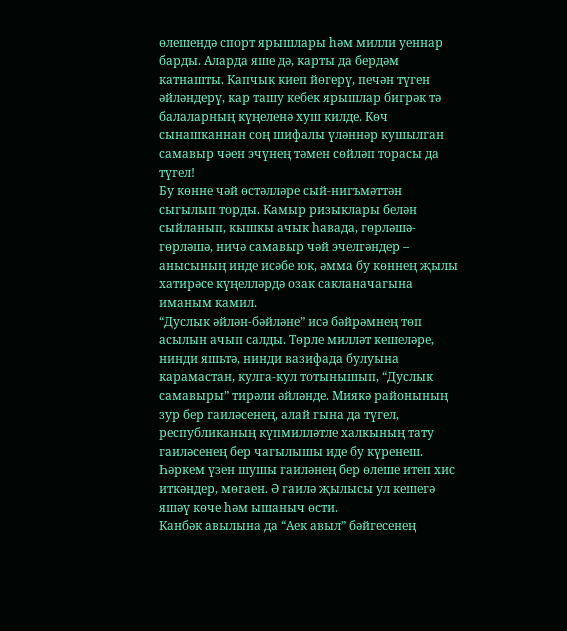өлешендә спорт ярышлары һәм милли уеннар барды. Аларда яше дә, карты да бердәм катнашты. Капчык киеп йөгерү, печән түген әйләндерү, кар ташу кебек ярышлар бигрәк тә балаларның күңеленә хуш килде. Көч сынашканнан соң шифалы үләннәр кушылган самавыр чәен эчүнең тәмен сөйләп торасы да түгел!
Бу көнне чәй өстәлләре сый-нигъмәттән сыгылып торды. Камыр ризыклары белән сыйланып, кышкы ачык һавада, гөрләшә-гөрләшә, ничә самавыр чәй эчелгәндер – анысының инде исәбе юк, әмма бу көннең җылы хатирәсе күңелләрдә озак сакланачагына иманым камил.
“Дуслык әйлән-бәйләне” исә бәйрәмнең төп асылын ачып салды. Төрле милләт кешеләре, нинди яшьтә, нинди вазифада булуына карамастан, кулга-кул тотынышып, “Дуслык самавыры” тирәли әйләнде. Миякә районының зур бер гаиләсенең, алай гына да түгел, республиканың күпмилләтле халкының тату гаиләсенең бер чагылышы иде бу күренеш. Һәркем үзен шушы гаиләнең бер өлеше итеп хис иткәндер, мөгаен. Ә гаилә җылысы ул кешегә яшәү көче һәм ышаныч өсти.
Канбәк авылына да “Аек авыл” бәйгесенең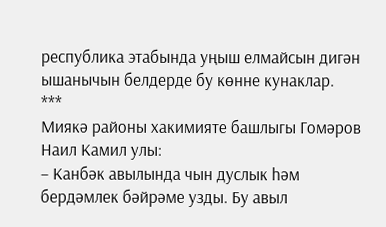республика этабында уңыш елмайсын дигән ышанычын белдерде бу көнне кунаклар.
***
Миякә районы хакимияте башлыгы Гомәров Наил Камил улы:
– Канбәк авылында чын дуслык һәм бердәмлек бәйрәме узды. Бу авыл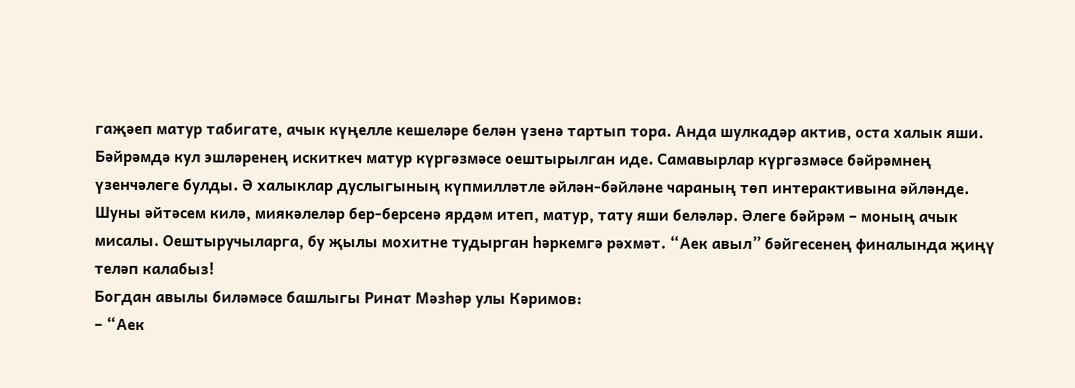гаҗәеп матур табигате, ачык күңелле кешеләре белән үзенә тартып тора. Анда шулкадәр актив, оста халык яши. Бәйрәмдә кул эшләренең искиткеч матур күргәзмәсе оештырылган иде. Самавырлар күргәзмәсе бәйрәмнең үзенчәлеге булды. Ә халыклар дуслыгының күпмилләтле әйлән-бәйләне чараның төп интерактивына әйләнде. Шуны әйтәсем килә, миякәлеләр бер-берсенә ярдәм итеп, матур, тату яши беләләр. Әлеге бәйрәм – моның ачык мисалы. Оештыручыларга, бу җылы мохитне тудырган һәркемгә рәхмәт. “Аек авыл” бәйгесенең финалында җиңү теләп калабыз!
Богдан авылы биләмәсе башлыгы Ринат Мәзһәр улы Кәримов:
– “Аек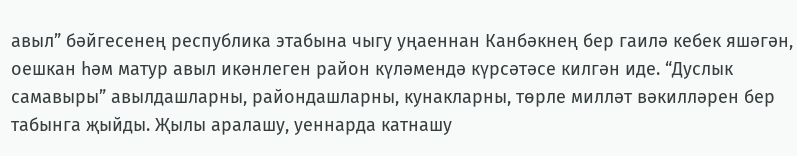авыл” бәйгесенең республика этабына чыгу уңаеннан Канбәкнең бер гаилә кебек яшәгән, оешкан һәм матур авыл икәнлеген район күләмендә күрсәтәсе килгән иде. “Дуслык самавыры” авылдашларны, райондашларны, кунакларны, төрле милләт вәкилләрен бер табынга җыйды. Җылы аралашу, уеннарда катнашу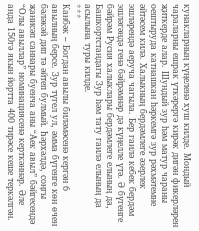кунакларның күңеленә хуш килде. Мондый чараларны ешрак үткәрергә кирәк дигән фикерләрен җиткерде алар. Шундый зур һәм матур чараны оештыруда катнашкан һәркемгә зур рәхмәтемне әйтәсем килә. Халыкның бердәмлеге әзерлек эшләрендә аеруча чагыла. Бер гаилә кебек бердәм эшләгәндә генә бәйрәмнәр дә күңелле үтә. Ә бүгенге бәйрәм Русия халыклары бердәмлеге елының да, Башкортстандагы Зур һәм тату гаилә елының да асылына туры килде.
***
Канбәк – Богдан авылы биләмәсенә кергән 6 авылның берсе. Зур түгел ул, әмма бүгенге көн өчен бәләкәй дип тә әйтеп булмый. Һәрхәлдә, соңгы җанисәп саннары буенча аны “Аек авыл” бәйгесендә “Олы авыллар” номинациясенә керткәннәр. Әле анда 150гә якын йортта 400 тирәсе кеше теркәлгән.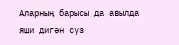Аларның барысы да авылда яши дигән сүз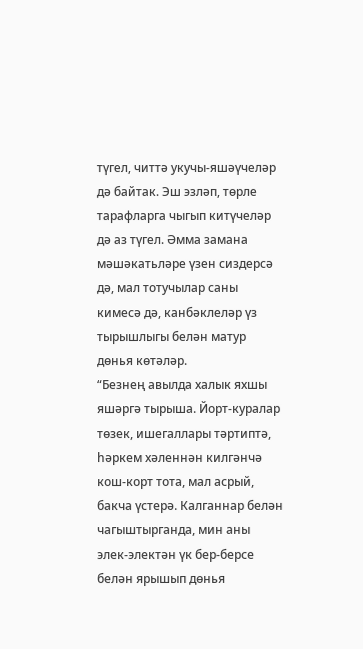түгел, читтә укучы-яшәүчеләр дә байтак. Эш эзләп, төрле тарафларга чыгып китүчеләр дә аз түгел. Әмма замана мәшәкатьләре үзен сиздерсә дә, мал тотучылар саны кимесә дә, канбәклеләр үз тырышлыгы белән матур дөнья көтәләр.
“Безнең авылда халык яхшы яшәргә тырыша. Йорт-куралар төзек, ишегаллары тәртиптә, һәркем хәленнән килгәнчә кош-корт тота, мал асрый, бакча үстерә. Калганнар белән чагыштырганда, мин аны элек-электән үк бер-берсе белән ярышып дөнья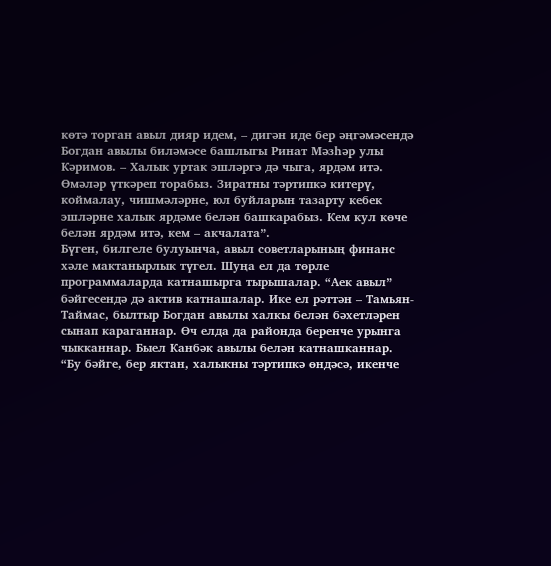көтә торган авыл дияр идем, – дигән иде бер әңгәмәсендә Богдан авылы биләмәсе башлыгы Ринат Мәзһәр улы Кәримов. – Халык уртак эшләргә дә чыга, ярдәм итә. Өмәләр үткәреп торабыз. Зиратны тәртипкә китерү, коймалау, чишмәләрне, юл буйларын тазарту кебек эшләрне халык ярдәме белән башкарабыз. Кем кул көче белән ярдәм итә, кем – акчалата”.
Бүген, билгеле булуынча, авыл советларының финанс хәле мактанырлык түгел. Шуңа ел да төрле программаларда катнашырга тырышалар. “Аек авыл” бәйгесендә дә актив катнашалар. Ике ел рәттән – Тамьян-Таймас, былтыр Богдан авылы халкы белән бәхетләрен сынап караганнар. Өч елда да районда беренче урынга чыкканнар. Быел Канбәк авылы белән катнашканнар. “Бу бәйге, бер яктан, халыкны тәртипкә өндәсә, икенче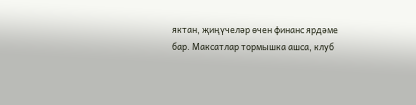яктан, җиңүчеләр өчен финанс ярдәме бар. Максатлар тормышка ашса, клуб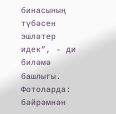бинасының түбәсен эшләтер идек”, – ди биләмә башлыгы.
Фотоларда: бәйрәмнән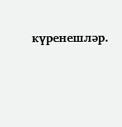күренешләр.